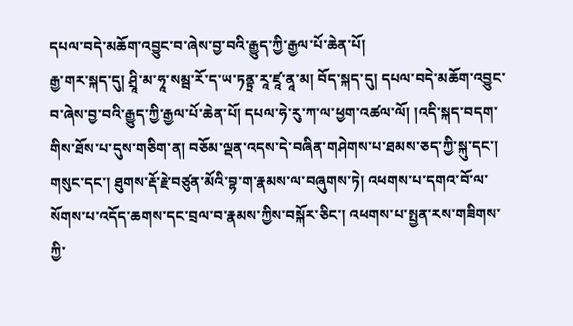དཔལ་བདེ་མཆོག་འབྱུང་བ་ཞེས་བྱ་བའི་རྒྱུད་ཀྱི་རྒྱལ་པོ་ཆེན་པོ།
རྒྱ་གར་སྐད་དུ། ཤྲཱི་མ་ཧཱ་སམྦ་རོ་ད་ཡ་ཏནྟྲ་རཱ་ཛཱ་ནཱ་མ། བོད་སྐད་དུ། དཔལ་བདེ་མཆོག་འབྱུང་བ་ཞེས་བྱ་བའི་རྒྱུད་ཀྱི་རྒྱལ་པོ་ཆེན་པོ། དཔལ་ཧེ་རུ་ཀ་ལ་ཕྱག་འཚལ་ལོ། །འདི་སྐད་བདག་གིས་ཐོས་པ་དུས་གཅིག་ན། བཅོམ་ལྡན་འདས་དེ་བཞིན་གཤེགས་པ་ཐམས་ཅད་ཀྱི་སྐུ་དང་། གསུང་དང་། ཐུགས་རྡོ་རྗེ་བཙུན་མོའི་བྷ་ག་རྣམས་ལ་བཞུགས་ཏེ། འཕགས་པ་དགའ་བོ་ལ་སོགས་པ་འདོད་ཆགས་དང་བྲལ་བ་རྣམས་ཀྱིས་བསྐོར་ཅིང་། འཕགས་པ་སྤྱན་རས་གཟིགས་ཀྱི་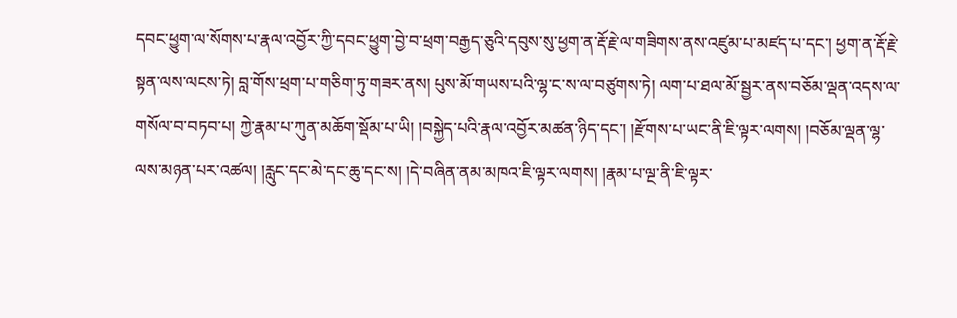དབང་ཕྱུག་ལ་སོགས་པ་རྣལ་འབྱོར་ཀྱི་དབང་ཕྱུག་བྱེ་བ་ཕྲག་བརྒྱད་ཅུའི་དབུས་སུ་ཕྱག་ན་རྡོ་རྗེ་ལ་གཟིགས་ནས་འཛུམ་པ་མཛད་པ་དང་། ཕྱག་ན་རྡོ་རྗེ་སྟན་ལས་ལངས་ཏེ། བླ་གོས་ཕྲག་པ་གཅིག་ཏུ་གཟར་ནས། པུས་མོ་གཡས་པའི་ལྷ་ང་ས་ལ་བཙུགས་ཏེ། ལག་པ་ཐལ་མོ་སྦྱར་ནས་བཅོམ་ལྡན་འདས་ལ་གསོལ་བ་བཏབ་པ། ཀྱེ་རྣམ་པ་ཀུན་མཆོག་སྡོམ་པ་ཡི། །བསྐྱེད་པའི་རྣལ་འབྱོར་མཚན་ཉིད་དང་། །རྫོགས་པ་ཡང་ནི་ཇི་ལྟར་ལགས། །བཅོམ་ལྡན་ལྷ་ལས་མཉན་པར་འཚལ། །རླུང་དང་མེ་དང་ཆུ་དང་ས། །དེ་བཞིན་ནམ་མཁའ་ཇི་ལྟར་ལགས། །རྣམ་པ་ལྔ་ནི་ཇི་ལྟར་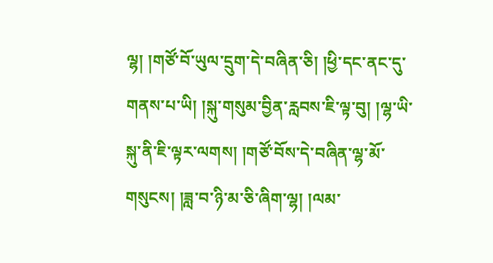ལྷ། །གཙོ་བོ་ཡུལ་དྲུག་དེ་བཞིན་ཅི། །ཕྱི་དང་ནང་དུ་གནས་པ་ཡི། །སྐུ་གསུམ་བྱིན་རླབས་ཇི་ལྟ་བུ། །ལྷ་ཡི་སྐུ་ནི་ཇི་ལྟར་ལགས། །གཙོ་བོས་དེ་བཞིན་ལྷ་མོ་གསུངས། །ཟླ་བ་ཉི་མ་ཅི་ཞིག་ལྷ། །ལམ་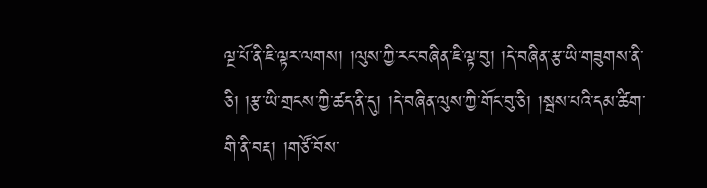ལྔ་པོ་ནི་ཇི་ལྟར་ལགས། །ལུས་ཀྱི་རང་བཞིན་ཇི་ལྟ་བུ། །དེ་བཞིན་རྩ་ཡི་གཟུགས་ནི་ཅི། །རྩ་ཡི་གྲངས་ཀྱི་ཚད་ནི་དུ། །དེ་བཞིན་ལུས་ཀྱི་གོང་བུ་ཅི། །སྦས་པའི་དམ་ཚིག་གི་ནི་བརྡ། །གཙོ་བོས་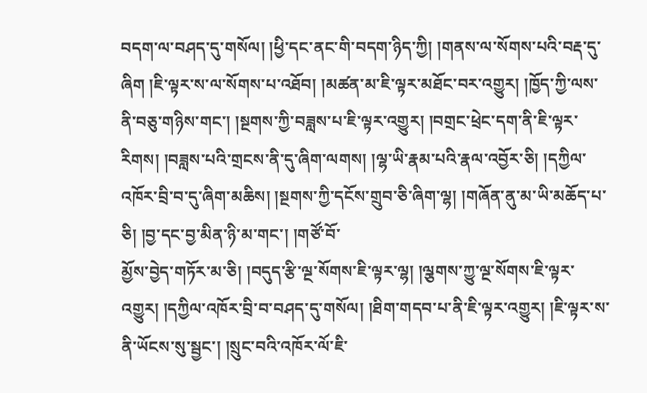བདག་ལ་བཤད་དུ་གསོལ། །ཕྱི་དང་ནང་གི་བདག་ཉིད་ཀྱི། །གནས་ལ་སོགས་པའི་བརྡ་དུ་ཞིག །ཇི་ལྟར་ས་ལ་སོགས་པ་འཐོབ། །མཚན་མ་ཇི་ལྟར་མཐོང་བར་འགྱུར། །ཁྱོད་ཀྱི་ལས་ནི་བཅུ་གཉིས་གང་། །སྔགས་ཀྱི་བཟླས་པ་ཇི་ལྟར་འགྱུར། །བགྲང་ཕྲེང་དག་ནི་ཇི་ལྟར་རིགས། །བཟླས་པའི་གྲངས་ནི་དུ་ཞིག་ལགས། །ལྷ་ཡི་རྣམ་པའི་རྣལ་འབྱོར་ཅི། །དཀྱིལ་འཁོར་བྲི་བ་དུ་ཞིག་མཆིས། །སྔགས་ཀྱི་དངོས་གྲུབ་ཅི་ཞིག་ལྷ། །གཞོན་ནུ་མ་ཡི་མཆོད་པ་ཅི། །བྱ་དང་བྱ་མིན་ཉི་མ་གང་། །གཙོ་བོ་
མྱོས་བྱེད་གཏོར་མ་ཅི། །བདུད་རྩི་ལྔ་སོགས་ཇི་ལྟར་ལྷ། །ལྕགས་ཀྱུ་ལྔ་སོགས་ཇི་ལྟར་འགྱུར། །དཀྱིལ་འཁོར་བྲི་བ་བཤད་དུ་གསོལ། །ཐིག་གདབ་པ་ནི་ཇི་ལྟར་འགྱུར། །ཇི་ལྟར་ས་ནི་ཡོངས་སུ་སྦྱང་། །སྲུང་བའི་འཁོར་ལོ་ཇི་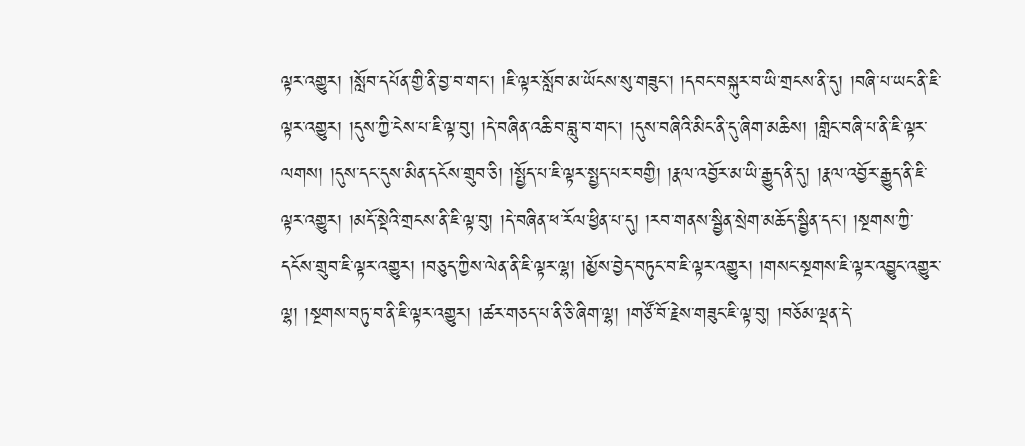ལྟར་འགྱུར། །སློབ་དཔོན་གྱི་ནི་བྱ་བ་གང་། །ཇི་ལྟར་སློབ་མ་ཡོངས་སུ་གཟུང་། །དབང་བསྐུར་བ་ཡི་གྲངས་ནི་དུ། །བཞི་པ་ཡང་ནི་ཇི་ལྟར་འགྱུར། །དུས་ཀྱི་ངེས་པ་ཇི་ལྟ་བུ། །དེ་བཞིན་འཆི་བ་བླུ་བ་གང་། །དུས་བཞིའི་མིང་ནི་དུ་ཞིག་མཆིས། །གླིང་བཞི་པ་ནི་ཇི་ལྟར་ལགས། །དུས་དང་དུས་མིན་དངོས་གྲུབ་ཅི། །སྤྱོད་པ་ཇི་ལྟར་སྤྱད་པར་བགྱི། །རྣལ་འབྱོར་མ་ཡི་རྒྱུད་ནི་དུ། །རྣལ་འབྱོར་རྒྱུད་ནི་ཇི་ལྟར་འགྱུར། །མདོ་སྡེའི་གྲངས་ནི་ཇི་ལྟ་བུ། །དེ་བཞིན་ཕ་རོལ་ཕྱིན་པ་དུ། །རབ་གནས་སྦྱིན་སྲེག་མཆོད་སྦྱིན་དང་། །སྔགས་ཀྱི་དངོས་གྲུབ་ཇི་ལྟར་འགྱུར། །བཅུད་ཀྱིས་ལེན་ནི་ཇི་ལྟར་ལྷ། །མྱོས་བྱེད་བཏུང་བ་ཇི་ལྟར་འགྱུར། །གསང་སྔགས་ཇི་ལྟར་འབྱུང་འགྱུར་ལྷ། །སྔགས་བཏུ་བ་ནི་ཇི་ལྟར་འགྱུར། །ཚར་གཅད་པ་ནི་ཅི་ཞིག་ལྷ། །གཙོ་བོ་རྗེས་གཟུང་ཇི་ལྟ་བུ། །བཅོམ་ལྡན་དེ་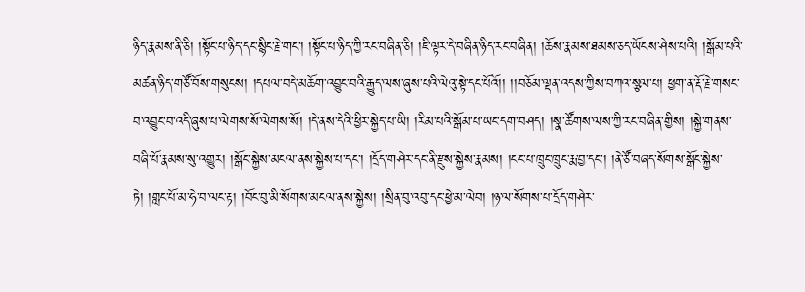ཉིད་རྣམས་ནི་ཅི། །སྟོང་པ་ཉིད་དང་སྙིང་རྗེ་གང་། །སྟོང་པ་ཉིད་ཀྱི་རང་བཞིན་ཅི། །ཇི་ལྟར་དེ་བཞིན་ཉིད་རང་བཞིན། །ཆོས་རྣམས་ཐམས་ཅད་ཡོངས་ཤེས་པའི། །སྒོམ་པའི་མཚན་ཉིད་གཙོ་བོས་གསུངས། །དཔལ་བདེ་མཆོག་འབྱུང་བའི་རྒྱུད་ལས་ཞུས་པའི་ལེའུ་སྟེ་དང་པོའོ།། །།བཅོམ་ལྡན་འདས་ཀྱིས་བཀའ་སྩལ་པ། ཕྱག་ན་རྡོ་རྗེ་གསང་བ་འབྱུང་བ་འདི་ཞུས་པ་ལེགས་སོ་ལེགས་སོ། །དེ་ནས་དེའི་ཕྱིར་སྐྱེད་པ་ཡི། །རིམ་པའི་སྒོམ་པ་ཡང་དག་བཤད། །སྣ་ཚོགས་ལས་ཀྱི་རང་བཞིན་གྱིས། །སྐྱེ་གནས་བཞི་པོ་རྣམས་སུ་འགྱུར། །སྒོང་སྐྱེས་མངལ་ནས་སྐྱེས་པ་དང་། །དྲོད་གཤེར་དང་ནི་རྫུས་སྐྱེས་རྣམས། །ངང་པ་ཁྲུང་ཁྲུང་རྨ་བྱ་དང་། །ནེ་ཙོ་བཞད་སོགས་སྒོང་སྐྱེས་ཏེ། །གླང་པོ་མ་ཧེ་བ་ལང་རྟ། །བོང་བུ་མི་སོགས་མངལ་ནས་སྐྱེས། །སྲིན་བུ་འབུ་དང་ཕྱེ་མ་ལེབ། །ཉ་ལ་སོགས་པ་དྲོད་གཤེར་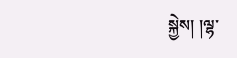སྐྱེས། །ལྷ་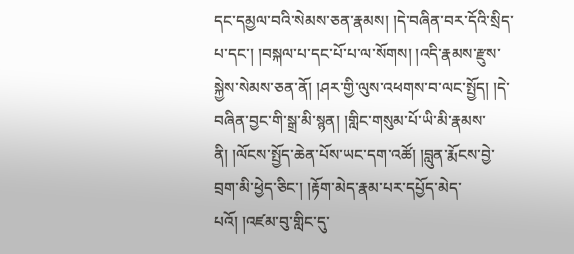དང་དམྱལ་བའི་སེམས་ཅན་རྣམས། །དེ་བཞིན་བར་དོའི་སྲིད་པ་དང་། །བསྐལ་པ་དང་པོ་པ་ལ་སོགས། །འདི་རྣམས་རྫུས་
སྐྱེས་སེམས་ཅན་ནོ། །ཤར་གྱི་ལུས་འཕགས་བ་ལང་སྤྱོད། །དེ་བཞིན་བྱང་གི་སྒྲ་མི་སྙན། །གླིང་གསུམ་པོ་ཡི་མི་རྣམས་ནི། །ལོངས་སྤྱོད་ཆེན་པོས་ཡང་དག་འཚོ། །བླུན་རྨོངས་བྱེ་བྲག་མི་ཕྱེད་ཅིང་། །རྟོག་མེད་རྣམ་པར་དཔྱོད་མེད་པའོ། །འཛམ་བུ་གླིང་དུ་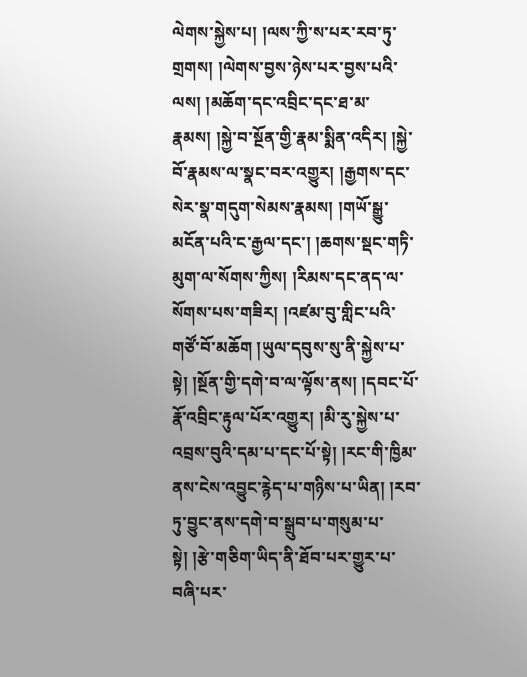ལེགས་སྐྱེས་པ། །ལས་ཀྱི་ས་པར་རབ་ཏུ་གྲགས། །ལེགས་བྱས་ཉེས་པར་བྱས་པའི་ལས། །མཆོག་དང་འབྲིང་དང་ཐ་མ་རྣམས། །སྐྱེ་བ་སྔོན་གྱི་རྣམ་སྨིན་འདིར། །སྐྱེ་བོ་རྣམས་ལ་སྣང་བར་འགྱུར། །རྒྱགས་དང་སེར་སྣ་གདུག་སེམས་རྣམས། །གཡོ་སྒྱུ་མངོན་པའི་ང་རྒྱལ་དང་། །ཆགས་སྡང་གཏི་མུག་ལ་སོགས་ཀྱིས། །རིམས་དང་ནད་ལ་སོགས་པས་གཟིར། །འཛམ་བུ་གླིང་པའི་གཙོ་བོ་མཆོག །ཡུལ་དབུས་སུ་ནི་སྐྱེས་པ་སྟེ། །སྔོན་གྱི་དགེ་བ་ལ་ལྟོས་ནས། །དབང་པོ་རྣོ་འབྲིང་རྟུལ་པོར་འགྱུར། །མི་རུ་སྐྱེས་པ་འབྲས་བུའི་དམ་པ་དང་པོ་སྟེ། །རང་གི་ཁྱིམ་ནས་ངེས་འབྱུང་རྙེད་པ་གཉིས་པ་ཡིན། །རབ་ཏུ་བྱུང་ནས་དགེ་བ་སྒྲུབ་པ་གསུམ་པ་སྟེ། །རྩེ་གཅིག་ཡིད་ནི་ཐོབ་པར་གྱུར་པ་བཞི་པར་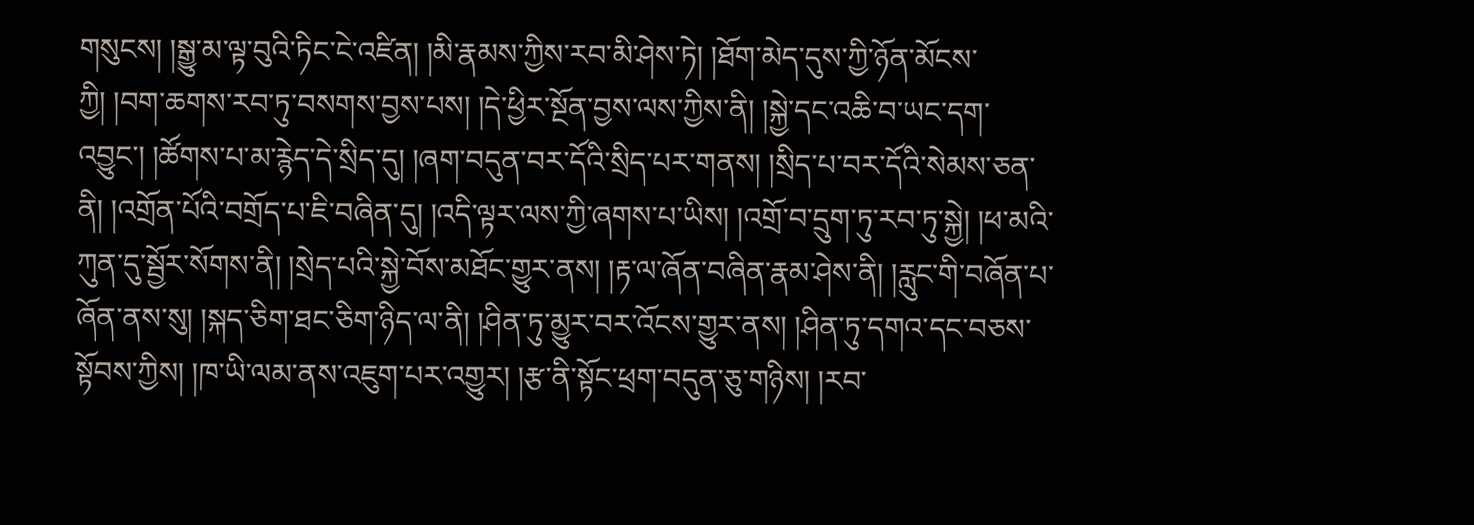གསུངས། །སྒྱུ་མ་ལྟ་བུའི་ཏིང་ངེ་འཛིན། །མི་རྣམས་ཀྱིས་རབ་མི་ཤེས་ཏེ། །ཐོག་མེད་དུས་ཀྱི་ཉོན་མོངས་ཀྱི། །བག་ཆགས་རབ་ཏུ་བསགས་བྱས་པས། །དེ་ཕྱིར་སྔོན་བྱས་ལས་ཀྱིས་ནི། །སྐྱེ་དང་འཆི་བ་ཡང་དག་འབྱུང་། །ཚོགས་པ་མ་རྙེད་དེ་སྲིད་དུ། །ཞག་བདུན་བར་དོའི་སྲིད་པར་གནས། །སྲིད་པ་བར་དོའི་སེམས་ཅན་ནི། །འགྲོན་པོའི་བགྲོད་པ་ཇི་བཞིན་དུ། །འདི་ལྟར་ལས་ཀྱི་ཞགས་པ་ཡིས། །འགྲོ་བ་དྲུག་ཏུ་རབ་ཏུ་སྐྱེ། །ཕ་མའི་ཀུན་དུ་སྦྱོར་སོགས་ནི། །སྲེད་པའི་སྐྱེ་བོས་མཐོང་གྱུར་ནས། །རྟ་ལ་ཞོན་བཞིན་རྣམ་ཤེས་ནི། །རླུང་གི་བཞོན་པ་ཞོན་ནས་སུ། །སྐད་ཅིག་ཐང་ཅིག་ཉིད་ལ་ནི། །ཤིན་ཏུ་མྱུར་བར་འོངས་གྱུར་ནས། །ཤིན་ཏུ་དགའ་དང་བཅས་སྟོབས་ཀྱིས། །ཁ་ཡི་ལམ་ནས་འཇུག་པར་འགྱུར། །རྩ་ནི་སྟོང་ཕྲག་བདུན་ཅུ་གཉིས། །རབ་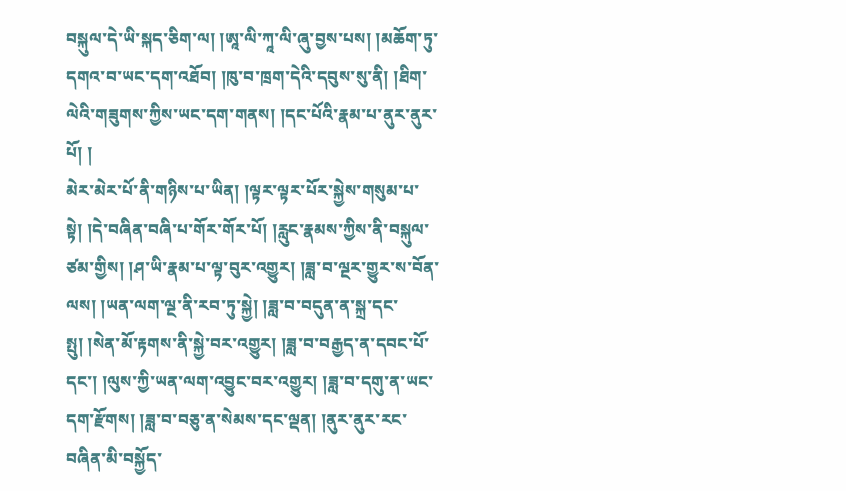བསྐུལ་དེ་ཡི་སྐད་ཅིག་ལ། །ཨཱ་ལི་ཀཱ་ལི་ཞུ་བྱས་པས། །མཆོག་ཏུ་དགའ་བ་ཡང་དག་འཐོབ། །ཁུ་བ་ཁྲག་དེའི་དབུས་སུ་ནི། །ཐིག་ལེའི་གཟུགས་ཀྱིས་ཡང་དག་གནས། །དང་པོའི་རྣམ་པ་ནུར་ནུར་པོ། །
མེར་མེར་པོ་ནི་གཉིས་པ་ཡིན། །ལྟར་ལྟར་པོར་སྐྱེས་གསུམ་པ་སྟེ། །དེ་བཞིན་བཞི་པ་གོར་གོར་པོ། །རླུང་རྣམས་ཀྱིས་ནི་བསྐུལ་ཙམ་གྱིས། །ཤ་ཡི་རྣམ་པ་ལྟ་བུར་འགྱུར། །ཟླ་བ་ལྔར་གྱུར་ས་བོན་ལས། །ཡན་ལག་ལྔ་ནི་རབ་ཏུ་སྐྱེ། །ཟླ་བ་བདུན་ན་སྐྲ་དང་སྤུ། །སེན་མོ་རྟགས་ནི་སྐྱེ་བར་འགྱུར། །ཟླ་བ་བརྒྱད་ན་དབང་པོ་དང་། །ལུས་ཀྱི་ཡན་ལག་འབྱུང་བར་འགྱུར། །ཟླ་བ་དགུ་ན་ཡང་དག་རྫོགས། །ཟླ་བ་བཅུ་ན་སེམས་དང་ལྡན། །ནུར་ནུར་རང་བཞིན་མི་བསྐྱོད་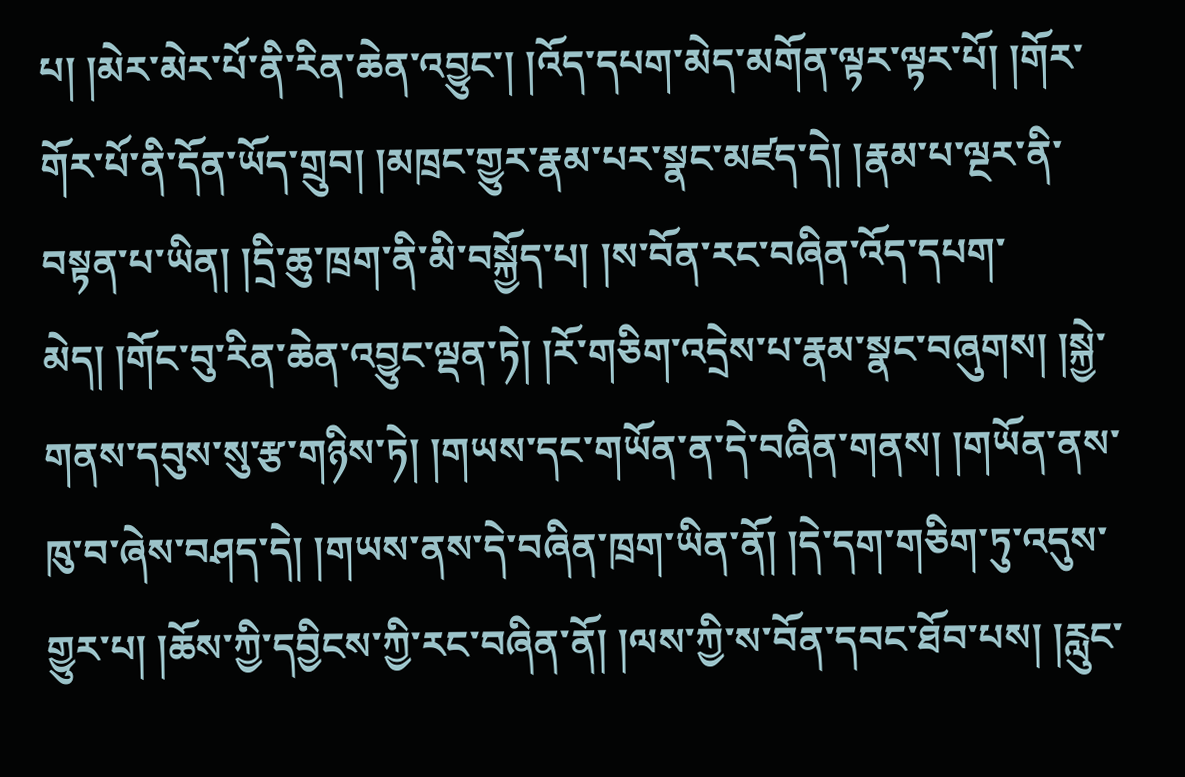པ། །མེར་མེར་པོ་ནི་རིན་ཆེན་འབྱུང་། །འོད་དཔག་མེད་མགོན་ལྟར་ལྟར་པོ། །གོར་གོར་པོ་ནི་དོན་ཡོད་གྲུབ། །མཁྲང་གྱུར་རྣམ་པར་སྣང་མཛད་དེ། །རྣམ་པ་ལྔར་ནི་བསྟན་པ་ཡིན། །དྲི་ཆུ་ཁྲག་ནི་མི་བསྐྱོད་པ། །ས་བོན་རང་བཞིན་འོད་དཔག་མེད། །གོང་བུ་རིན་ཆེན་འབྱུང་ལྡན་ཏེ། །རོ་གཅིག་འདྲེས་པ་རྣམ་སྣང་བཞུགས། །སྐྱེ་གནས་དབུས་སུ་རྩ་གཉིས་ཏེ། །གཡས་དང་གཡོན་ན་དེ་བཞིན་གནས། །གཡོན་ནས་ཁུ་བ་ཞེས་བཤད་དེ། །གཡས་ནས་དེ་བཞིན་ཁྲག་ཡིན་ནོ། །དེ་དག་གཅིག་ཏུ་འདུས་གྱུར་པ། །ཆོས་ཀྱི་དབྱིངས་ཀྱི་རང་བཞིན་ནོ། །ལས་ཀྱི་ས་བོན་དབང་ཐོབ་པས། །རླུང་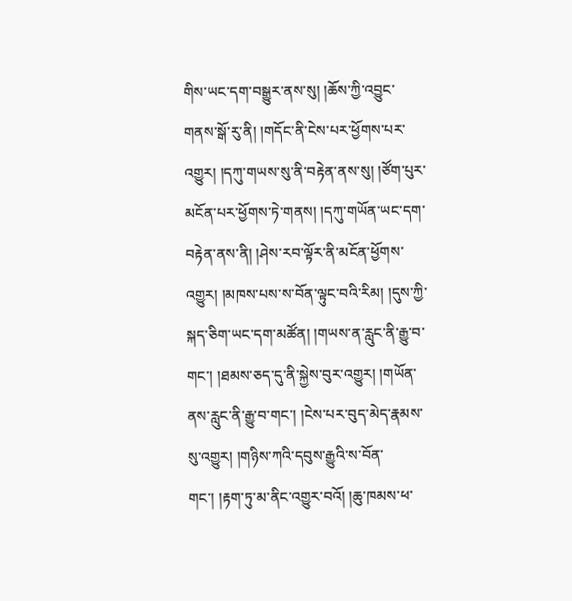གིས་ཡང་དག་བསྒྱུར་ནས་སུ། །ཆོས་ཀྱི་འབྱུང་གནས་སྒོ་རུ་ནི། །གདོང་ནི་ངེས་པར་ཕྱོགས་པར་འགྱུར། །དཀུ་གཡས་སུ་ནི་བརྟེན་ནས་སུ། །ཙོག་པུར་མངོན་པར་ཕྱོགས་ཏེ་གནས། །དཀུ་གཡོན་ཡང་དག་བརྟེན་ནས་ནི། །ཤེས་རབ་ལྟོར་ནི་མངོན་ཕྱོགས་འགྱུར། །མཁས་པས་ས་བོན་ལྟུང་བའི་རིམ། །དུས་ཀྱི་སྐད་ཅིག་ཡང་དག་མཚོན། །གཡས་ན་རླུང་ནི་རྒྱུ་བ་གང་། །ཐམས་ཅད་དུ་ནི་སྐྱེས་བུར་འགྱུར། །གཡོན་ནས་རླུང་ནི་རྒྱུ་བ་གང་། །ངེས་པར་བུད་མེད་རྣམས་སུ་འགྱུར། །གཉིས་ཀའི་དབུས་རྒྱུའི་ས་བོན་གང་། །རྟག་ཏུ་མ་ནིང་འགྱུར་བའོ། །ཆུ་ཁམས་ཕ་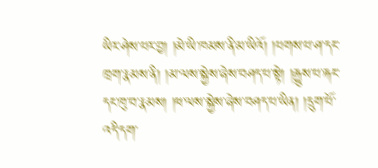ཡིར་ཤེས་པར་བྱ། །མེ་ཡི་ཁམས་ནི་མ་ཡིའོ། །པགས་པ་ཤ་དང་ཁྲག་རྣམས་ནི། །མ་ལས་སྐྱེས་ཞེས་བཤད་པ་སྟེ། །རྒྱུས་པ་རྐང་དང་ཁུ་བ་རྣམས། །ཕ་ལས་སྐྱེས་ཞེས་བཤད་པ་ཡིན། །དྲུག་པོ་འདི་དག་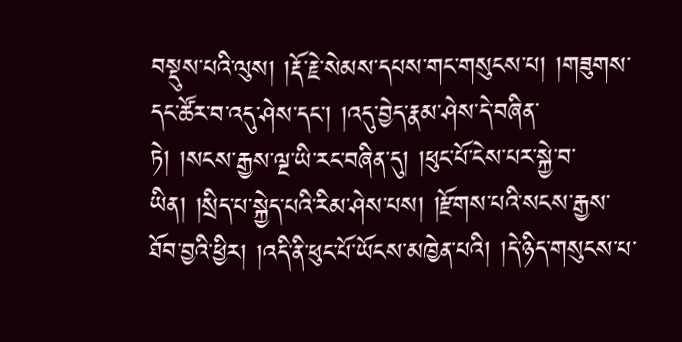བསྡུས་པའི་ལུས། །རྡོ་རྗེ་སེམས་དཔས་གང་གསུངས་པ། །གཟུགས་དང་ཚོར་བ་འདུ་ཤེས་དང་། །འདུ་བྱེད་རྣམ་ཤེས་དེ་བཞིན་
ཏེ། །སངས་རྒྱས་ལྔ་ཡི་རང་བཞིན་དུ། །ཕུང་པོ་ངེས་པར་སྐྱེ་བ་ཡིན། །སྲིད་པ་སྐྱེད་པའི་རིམ་ཤེས་པས། །རྫོགས་པའི་སངས་རྒྱས་ཐོབ་བྱའི་ཕྱིར། །འདི་ནི་ཕུང་པོ་ཡོངས་མཁྱེན་པའི། །དེ་ཉིད་གསུངས་པ་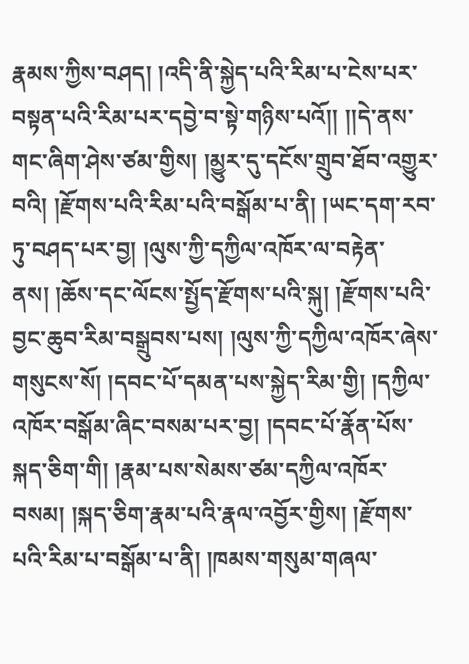རྣམས་ཀྱིས་བཤད། །འདི་ནི་སྐྱེད་པའི་རིམ་པ་ངེས་པར་བསྟན་པའི་རིམ་པར་དབྱེ་བ་སྟེ་གཉིས་པའོ།། །།དེ་ནས་གང་ཞིག་ཤེས་ཙམ་གྱིས། །མྱུར་དུ་དངོས་གྲུབ་ཐོབ་འགྱུར་བའི། །རྫོགས་པའི་རིམ་པའི་བསྒོམ་པ་ནི། །ཡང་དག་རབ་ཏུ་བཤད་པར་བྱ། །ལུས་ཀྱི་དཀྱིལ་འཁོར་ལ་བརྟེན་ནས། །ཆོས་དང་ལོངས་སྤྱོད་རྫོགས་པའི་སྐུ། །རྫོགས་པའི་བྱང་ཆུབ་རིམ་བསྒྲུབས་པས། །ལུས་ཀྱི་དཀྱིལ་འཁོར་ཞེས་གསུངས་སོ། །དབང་པོ་དམན་པས་སྐྱེད་རིམ་གྱི། །དཀྱིལ་འཁོར་བསྒོམ་ཞིང་བསམ་པར་བྱ། །དབང་པོ་རྣོན་པོས་སྐད་ཅིག་གི། །རྣམ་པས་སེམས་ཙམ་དཀྱིལ་འཁོར་བསམ། །སྐད་ཅིག་རྣམ་པའི་རྣལ་འབྱོར་གྱིས། །རྫོགས་པའི་རིམ་པ་བསྒོམ་པ་ནི། །ཁམས་གསུམ་གཞལ་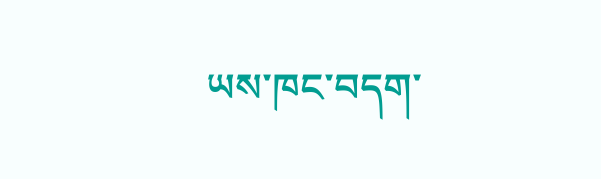ཡས་ཁང་བདག་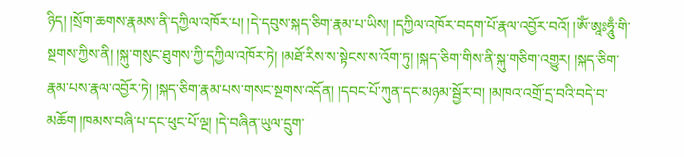ཉིད། །སྲོག་ཆགས་རྣམས་ནི་དཀྱིལ་འཁོར་པ། །དེ་དབུས་སྐད་ཅིག་རྣམ་པ་ཡིས། །དཀྱིལ་འཁོར་བདག་པོ་རྣལ་འབྱོར་བའོ། །ༀ་ཨཱཿཧཱུྃ་གི་སྔགས་ཀྱིས་ནི། །སྐུ་གསུང་ཐུགས་ཀྱི་དཀྱིལ་འཁོར་ཏེ། །མཐོ་རིས་ས་སྟེངས་ས་འོག་ཏུ། །སྐད་ཅིག་གིས་ནི་སྐུ་གཅིག་འགྱུར། །སྐད་ཅིག་རྣམ་པས་རྣལ་འབྱོར་ཏེ། །སྐད་ཅིག་རྣམ་པས་གསང་སྔགས་འདོན། །དབང་པོ་ཀུན་དང་མཉམ་སྦྱོར་བ། །མཁའ་འགྲོ་དྲ་བའི་བདེ་བ་མཆོག །ཁམས་བཞི་པ་དང་ཕུང་པོ་ལྔ། །དེ་བཞིན་ཡུལ་དྲུག་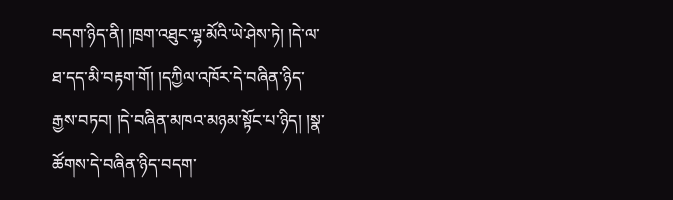བདག་ཉིད་ནི། །ཁྲག་འཐུང་ལྷ་མོའི་ཡེ་ཤེས་ཏེ། །དེ་ལ་ཐ་དད་མི་བརྟག་གོ། །དཀྱིལ་འཁོར་དེ་བཞིན་ཉིད་རྒྱས་བཏབ། །དེ་བཞིན་མཁའ་མཉམ་སྟོང་པ་ཉིད། །སྣ་ཚོགས་དེ་བཞིན་ཉིད་བདག་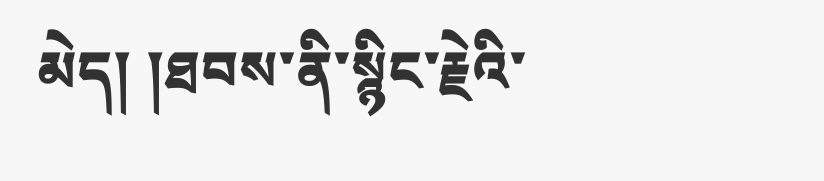མེད། །ཐབས་ནི་སྙིང་རྗེའི་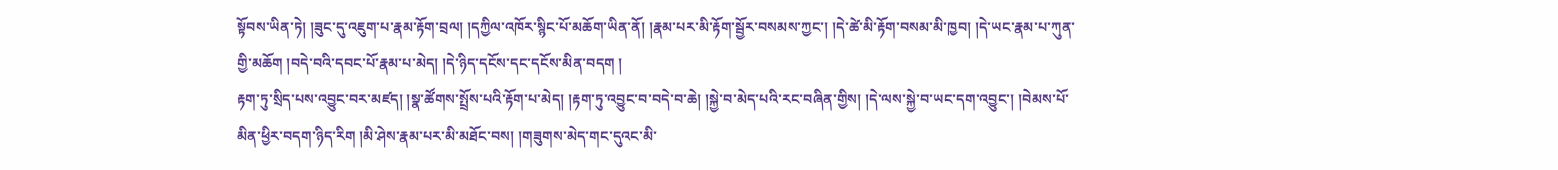སྟོབས་ཡིན་ཏེ། །ཟུང་དུ་འཇུག་པ་རྣམ་རྟོག་བྲལ། །དཀྱིལ་འཁོར་སྙིང་པོ་མཆོག་ཡིན་ནོ། །རྣམ་པར་མི་རྟོག་སྦྱོར་བསམས་ཀྱང་། །དེ་ཚེ་མི་རྟོག་བསམ་མི་ཁྱབ། །དེ་ཡང་རྣམ་པ་ཀུན་གྱི་མཆོག །བདེ་བའི་དབང་པོ་རྣམ་པ་མེད། །དེ་ཉིད་དངོས་དང་དངོས་མིན་བདག །
རྟག་ཏུ་སྲིད་པས་འབྱུང་བར་མཛད། །སྣ་ཚོགས་སྤྲོས་པའི་རྟོག་པ་མེད། །རྟག་ཏུ་འབྱུང་བ་བདེ་བ་ཆེ། །སྐྱེ་བ་མེད་པའི་རང་བཞིན་གྱིས། །དེ་ལས་སྐྱེ་བ་ཡང་དག་འབྱུང་། །བེམས་པོ་མིན་ཕྱིར་བདག་ཉིད་རིག །མི་ཤེས་རྣམ་པར་མི་མཐོང་བས། །གཟུགས་མེད་གང་དུའང་མི་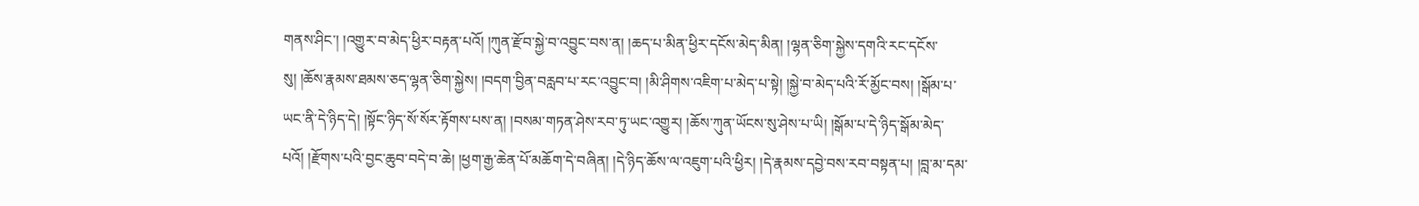གནས་ཤིང་། །འགྱུར་བ་མེད་ཕྱིར་བརྟན་པའོ། །ཀུན་རྫོབ་སྐྱེ་བ་འབྱུང་བས་ན། །ཆད་པ་མིན་ཕྱིར་དངོས་མེད་མིན། །ལྷན་ཅིག་སྐྱེས་དགའི་རང་དངོས་སུ། །ཆོས་རྣམས་ཐམས་ཅད་ལྷན་ཅིག་སྐྱེས། །བདག་བྱིན་བརླབ་པ་རང་འབྱུང་བ། །མི་ཤིགས་འཇིག་པ་མེད་པ་སྟེ། །སྐྱེ་བ་མེད་པའི་རོ་མྱོང་བས། །སྒོམ་པ་ཡང་ནི་དེ་ཉིད་དེ། །སྟོང་ཉིད་སོ་སོར་རྟོགས་པས་ན། །བསམ་གཏན་ཤེས་རབ་ཏུ་ཡང་འགྱུར། །ཆོས་ཀུན་ཡོངས་སུ་ཤེས་པ་ཡི། །སྒོམ་པ་དེ་ཉིད་སྒོམ་མེད་པའོ། །རྫོགས་པའི་བྱང་ཆུབ་བདེ་བ་ཆེ། །ཕྱག་རྒྱ་ཆེན་པོ་མཆོག་དེ་བཞིན། །དེ་ཉིད་ཆོས་ལ་འཇུག་པའི་ཕྱིར། །དེ་རྣམས་དབྱེ་བས་རབ་བསྟན་པ། །བླ་མ་དམ་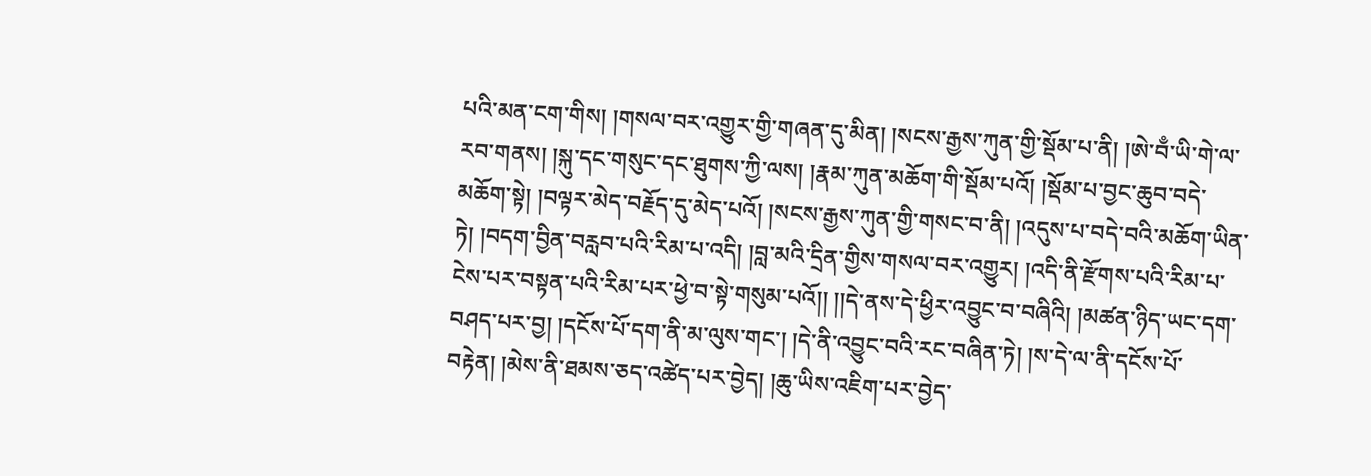པའི་མན་ངག་གིས། །གསལ་བར་འགྱུར་གྱི་གཞན་དུ་མིན། །སངས་རྒྱས་ཀུན་གྱི་སྡོམ་པ་ནི། །ཨེ་བྃ་ཡི་གེ་ལ་རབ་གནས། །སྐུ་དང་གསུང་དང་ཐུགས་ཀྱི་ལས། །རྣམ་ཀུན་མཆོག་གི་སྡོམ་པའོ། །སྡོམ་པ་བྱང་ཆུབ་བདེ་མཆོག་སྟེ། །བལྟར་མེད་བརྗོད་དུ་མེད་པའོ། །སངས་རྒྱས་ཀུན་གྱི་གསང་བ་ནི། །འདུས་པ་བདེ་བའི་མཆོག་ཡིན་ཏེ། །བདག་བྱིན་བརླབ་པའི་རིམ་པ་འདི། །བླ་མའི་དྲིན་གྱིས་གསལ་བར་འགྱུར། །འདི་ནི་རྫོགས་པའི་རིམ་པ་ངེས་པར་བསྟན་པའི་རིམ་པར་ཕྱེ་བ་སྟེ་གསུམ་པའོ།། །།དེ་ནས་དེ་ཕྱིར་འབྱུང་བ་བཞིའི། །མཚན་ཉིད་ཡང་དག་བཤད་པར་བྱ། །དངོས་པོ་དག་ནི་མ་ལུས་གང་། །དེ་ནི་འབྱུང་བའི་རང་བཞིན་ཏེ། །ས་དེ་ལ་ནི་དངོས་པོ་བརྟེན། །མེས་ནི་ཐམས་ཅད་འཚེད་པར་བྱེད། །ཆུ་ཡིས་འཇིག་པར་བྱེད་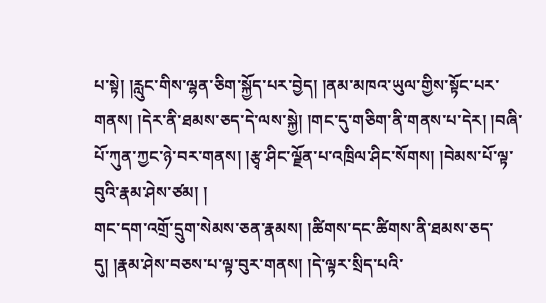པ་སྟེ། །རླུང་གིས་ལྷན་ཅིག་སྐྱོད་པར་བྱེད། །ནམ་མཁའ་ཡུལ་གྱིས་སྟོང་པར་གནས། །དེར་ནི་ཐམས་ཅད་དེ་ལས་སྐྱེ། །གང་དུ་གཅིག་ནི་གནས་པ་དེར། །བཞི་པོ་ཀུན་ཀྱང་ཉེ་བར་གནས། །རྩྭ་ཤིང་ལྗོན་པ་འཁྲིལ་ཤིང་སོགས། །བེམས་པོ་ལྟ་བུའི་རྣམ་ཤེས་ཙམ། །
གང་དག་འགྲོ་དྲུག་སེམས་ཅན་རྣམས། །ཚིགས་དང་ཚིགས་ནི་ཐམས་ཅད་དུ། །རྣམ་ཤེས་བཅས་པ་ལྟ་བུར་གནས། །དེ་ལྟར་སྲིད་པའི་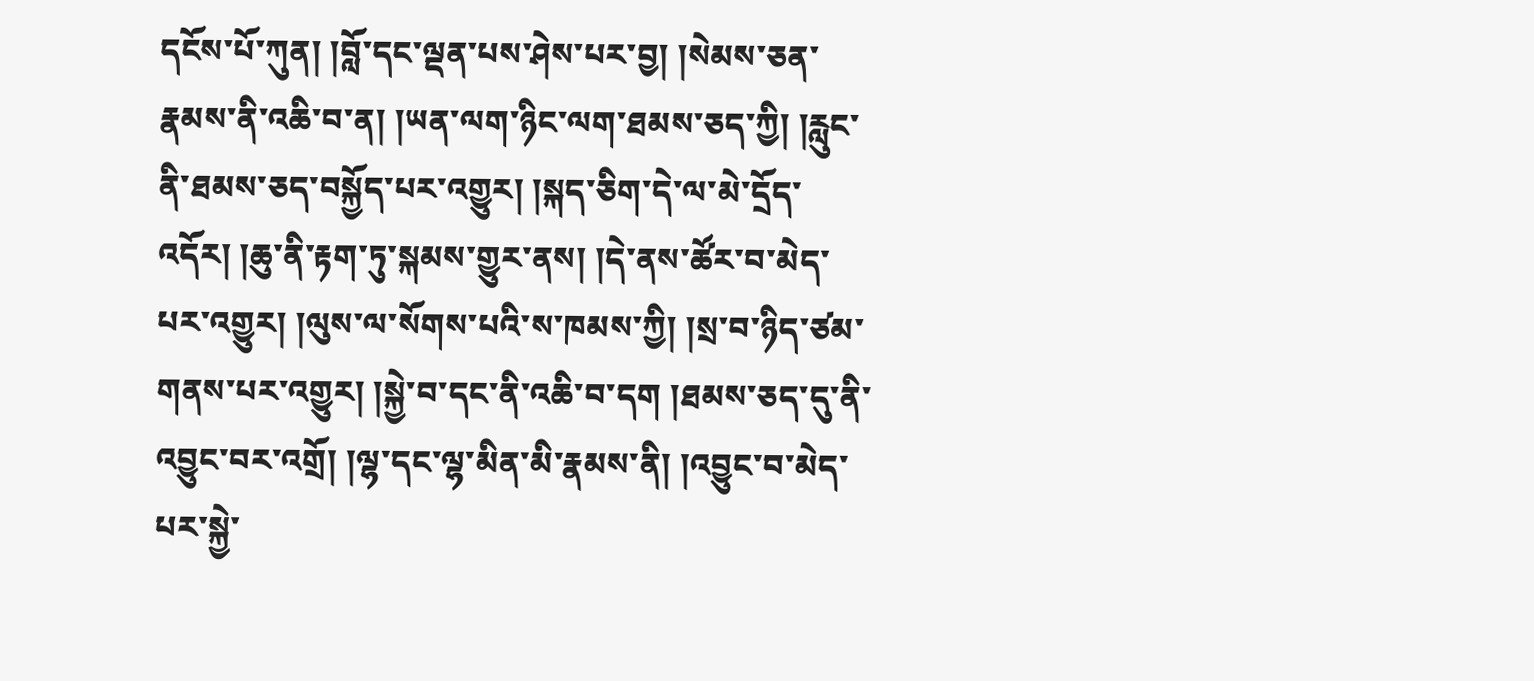དངོས་པོ་ཀུན། །བློ་དང་ལྡན་པས་ཤེས་པར་བྱ། །སེམས་ཅན་རྣམས་ནི་འཆི་བ་ན། །ཡན་ལག་ཉིང་ལག་ཐམས་ཅད་ཀྱི། །རླུང་ནི་ཐམས་ཅད་བསྐྱོད་པར་འགྱུར། །སྐད་ཅིག་དེ་ལ་མེ་དྲོད་འདོར། །ཆུ་ནི་རྟག་ཏུ་སྐམས་གྱུར་ནས། །དེ་ནས་ཚོར་བ་མེད་པར་འགྱུར། །ལུས་ལ་སོགས་པའི་ས་ཁམས་ཀྱི། །སྲ་བ་ཉིད་ཙམ་གནས་པར་འགྱུར། །སྐྱེ་བ་དང་ནི་འཆི་བ་དག །ཐམས་ཅད་དུ་ནི་འབྱུང་བར་འགྲོ། །ལྷ་དང་ལྷ་མིན་མི་རྣམས་ནི། །འབྱུང་བ་མེད་པར་སྐྱེ་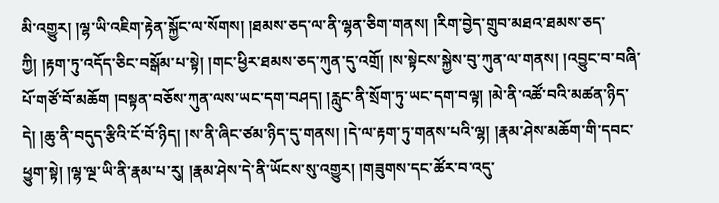མི་འགྱུར། །ལྷ་ཡི་འཇིག་རྟེན་སྐྱོང་ལ་སོགས། །ཐམས་ཅད་ལ་ནི་ལྷན་ཅིག་གནས། །རིག་བྱེད་གྲུབ་མཐའ་ཐམས་ཅད་ཀྱི། །རྟག་ཏུ་འདོད་ཅིང་བསྒོམ་པ་སྟེ། །གང་ཕྱིར་ཐམས་ཅད་ཀུན་དུ་འགྲོ། །ས་སྟེངས་སྐྱེས་བུ་ཀུན་ལ་གནས། །འབྱུང་བ་བཞི་པོ་གཙོ་བོ་མཆོག །བསྟན་བཅོས་ཀུན་ལས་ཡང་དག་བཤད། །རླུང་ནི་སྲོག་ཏུ་ཡང་དག་བལྟ། །མེ་ནི་འཚོ་བའི་མཚན་ཉིད་དེ། །ཆུ་ནི་བདུད་རྩིའི་ངོ་བོ་ཉིད། །ས་ནི་ཞིང་ཙམ་ཉིད་དུ་གནས། །དེ་ལ་རྟག་ཏུ་གནས་པའི་ལྷ། །རྣམ་ཤེས་མཆོག་གི་དབང་ཕྱུག་སྟེ། །ལྷ་ལྔ་ཡི་ནི་རྣམ་པ་རུ། །རྣམ་ཤེས་དེ་ནི་ཡོངས་སུ་འགྱུར། །གཟུགས་དང་ཚོར་བ་འདུ་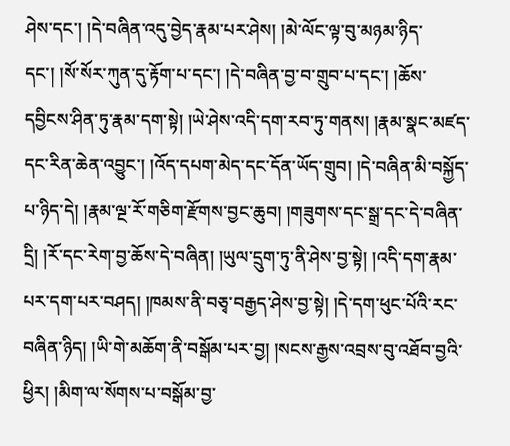ཤེས་དང་། །དེ་བཞིན་འདུ་བྱེད་རྣམ་པར་ཤེས། །མེ་ལོང་ལྟ་བུ་མཉམ་ཉིད་དང་། །སོ་སོར་ཀུན་དུ་རྟོག་པ་དང་། །དེ་བཞིན་བྱ་བ་གྲུབ་པ་དང་། །ཆོས་དབྱིངས་ཤིན་ཏུ་རྣམ་དག་སྟེ། །ཡེ་ཤེས་འདི་དག་རབ་ཏུ་གནས། །རྣམ་སྣང་མཛད་དང་རིན་ཆེན་འབྱུང་། །འོད་དཔག་མེད་དང་དོན་ཡོད་གྲུབ། །དེ་བཞིན་མི་བསྐྱོད་པ་ཉིད་དེ། །རྣམ་ལྔ་རོ་གཅིག་རྫོགས་བྱང་ཆུབ། །གཟུགས་དང་སྒྲ་དང་དེ་བཞིན་དྲི། །རོ་དང་རེག་བྱ་ཆོས་དེ་བཞིན། །ཡུལ་དྲུག་ཏུ་ནི་ཤེས་བྱ་སྟེ། །འདི་དག་རྣམ་པར་དག་པར་བཤད། །ཁམས་ནི་བཅྭ་བརྒྱད་ཤེས་བྱ་སྟེ། །དེ་དག་ཕུང་པོའི་རང་བཞིན་ཉིད། །ཡི་གེ་མཆོག་ནི་བསྒོམ་པར་བྱ། །སངས་རྒྱས་འབྲས་བུ་འཐོབ་བྱའི་ཕྱིར། །མིག་ལ་སོགས་པ་བསྒོམ་བྱ་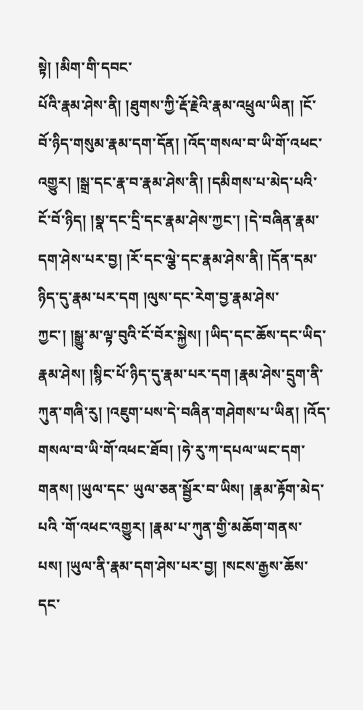སྟེ། །མིག་གི་དབང་
པོའི་རྣམ་ཤེས་ནི། །ཐུགས་ཀྱི་རྡོ་རྗེའི་རྣམ་འཕྲུལ་ཡིན། །ངོ་བོ་ཉིད་གསུམ་རྣམ་དག་དོན། །འོད་གསལ་བ་ཡི་གོ་འཕང་འགྱུར། །སྒྲ་དང་རྣ་བ་རྣམ་ཤེས་ནི། །དམིགས་པ་མེད་པའི་ངོ་བོ་ཉིད། །སྣ་དང་དྲི་དང་རྣམ་ཤེས་ཀྱང་། །དེ་བཞིན་རྣམ་དག་ཤེས་པར་བྱ། །རོ་དང་ལྕེ་དང་རྣམ་ཤེས་ནི། །དོན་དམ་ཉིད་དུ་རྣམ་པར་དག །ལུས་དང་རེག་བྱ་རྣམ་ཤེས་ཀྱང་། །སྒྱུ་མ་ལྟ་བུའི་ངོ་བོར་སྐྱེས། །ཡིད་དང་ཆོས་དང་ཡིད་རྣམ་ཤེས། །སྙིང་པོ་ཉིད་དུ་རྣམ་པར་དག །རྣམ་ཤེས་དྲུག་ནི་ཀུན་གཞི་རུ། །འཇུག་པས་དེ་བཞིན་གཤེགས་པ་ཡིན། །འོད་གསལ་བ་ཡི་གོ་འཕང་ཐོབ། །ཧེ་རུ་ཀ་དཔལ་ཡང་དག་གནས། །ཡུལ་དང་ ཡུལ་ཅན་སྦྱོར་བ་ཡིས། །རྣམ་རྟོག་མེད་པའི ་གོ་འཕང་འགྱུར། །རྣམ་པ་ཀུན་གྱི་མཆོག་གནས་པས། །ཡུལ་ནི་རྣམ་དག་ཤེས་པར་བྱ། །སངས་རྒྱས་ཆོས་དང་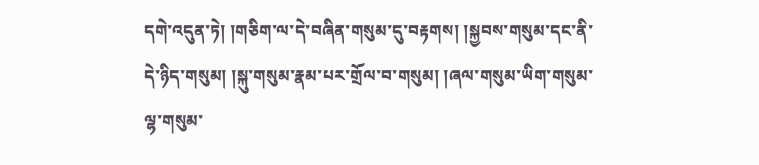དགེ་འདུན་ཏེ། །གཅིག་ལ་དེ་བཞིན་གསུམ་དུ་བརྟགས། །སྐྱབས་གསུམ་དང་ནི་དེ་ཉིད་གསུམ། །སྐུ་གསུམ་རྣམ་པར་གྲོལ་བ་གསུམ། །ཞལ་གསུམ་ཡིག་གསུམ་ལྷ་གསུམ་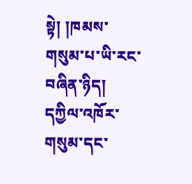སྟེ། །ཁམས་གསུམ་པ་ཡི་རང་བཞིན་ཉིད། དཀྱིལ་འཁོར་གསུམ་དང་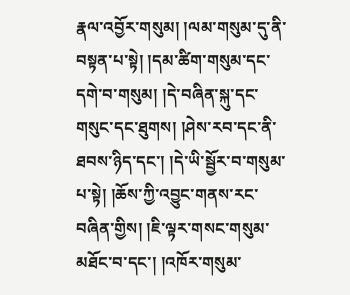རྣལ་འབྱོར་གསུམ། །ལམ་གསུམ་དུ་ནི་བསྟན་པ་སྟེ། །དམ་ཚིག་གསུམ་དང་དགེ་བ་གསུམ། །དེ་བཞིན་སྐུ་དང་གསུང་དང་ཐུགས། །ཤེས་རབ་དང་ནི་ཐབས་ཉིད་དང་། །དེ་ཡི་སྦྱོར་བ་གསུམ་པ་སྟེ། །ཆོས་ཀྱི་འབྱུང་གནས་རང་བཞིན་གྱིས། །ཇི་ལྟར་གསང་གསུམ་མཐོང་བ་དང་། །འཁོར་གསུམ་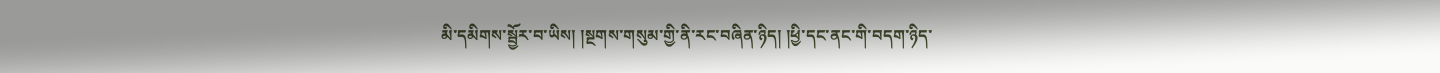མི་དམིགས་སྦྱོར་བ་ཡིས། །སྔགས་གསུམ་གྱི་ནི་རང་བཞིན་ཉིད། །ཕྱི་དང་ནང་གི་བདག་ཉིད་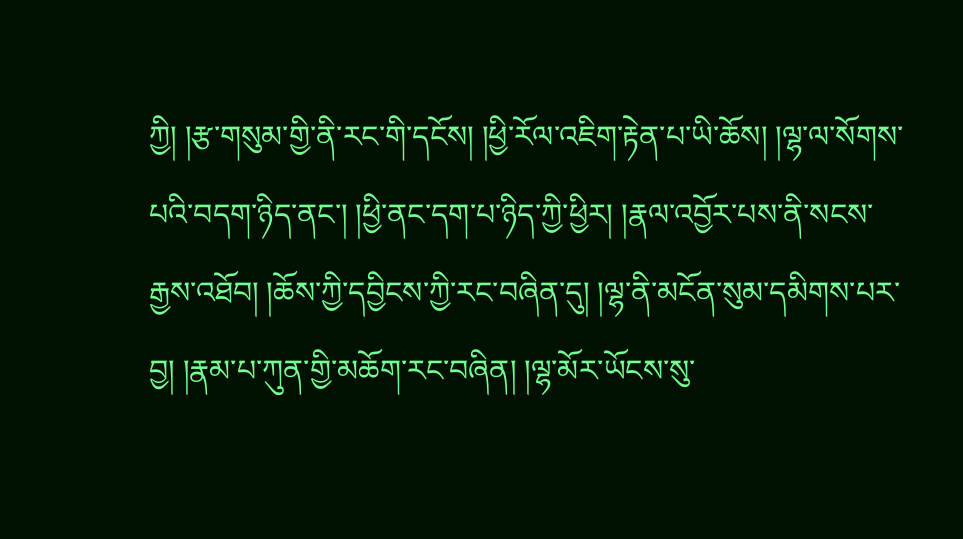ཀྱི། །རྩ་གསུམ་གྱི་ནི་རང་གི་དངོས། །ཕྱི་རོལ་འཇིག་རྟེན་པ་ཡི་ཆོས། །ལྷ་ལ་སོགས་པའི་བདག་ཉིད་ནང་། །ཕྱི་ནང་དག་པ་ཉིད་ཀྱི་ཕྱིར། །རྣལ་འབྱོར་པས་ནི་སངས་རྒྱས་འཐོབ། །ཆོས་ཀྱི་དབྱིངས་ཀྱི་རང་བཞིན་དུ། །ལྷ་ནི་མངོན་སུམ་དམིགས་པར་བྱ། །རྣམ་པ་ཀུན་གྱི་མཆོག་རང་བཞིན། །ལྷ་མོར་ཡོངས་སུ་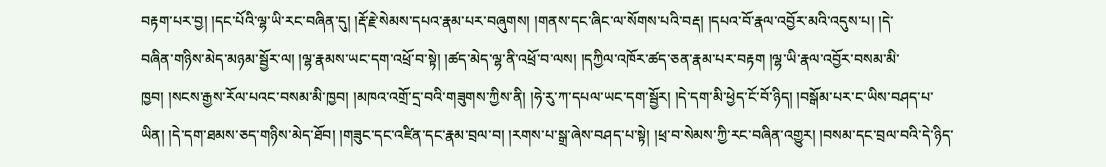བརྟག་པར་བྱ། །དང་པོའི་ལྷ་ཡི་རང་བཞིན་དུ། །རྡོ་རྗེ་སེམས་དཔའ་རྣམ་པར་བཞུགས། །གནས་དང་ཞིང་ལ་སོགས་པའི་བརྡ། །དཔའ་བོ་རྣལ་འབྱོར་མའི་འདུས་པ། །དེ་
བཞིན་གཉིས་མེད་མཉམ་སྦྱོར་ལ། །ལྷ་རྣམས་ཡང་དག་འཕྲོ་བ་སྟེ། །ཚད་མེད་ལྷ་ནི་འཕྲོ་བ་ལས། །དཀྱིལ་འཁོར་ཚད་ཅན་རྣམ་པར་བརྟག །ལྷ་ཡི་རྣལ་འབྱོར་བསམ་མི་ཁྱབ། །སངས་རྒྱས་རོལ་པའང་བསམ་མི་ཁྱབ། །མཁའ་འགྲོ་དྲ་བའི་གཟུགས་ཀྱིས་ནི། །ཧེ་རུ་ཀ་དཔལ་ཡང་དག་སྦྱོར། །དེ་དག་མི་ཕྱེད་ངོ་བོ་ཉིད། །བསྒོམ་པར་ང་ཡིས་བཤད་པ་ཡིན། །དེ་དག་ཐམས་ཅད་གཉིས་མེད་ཐོབ། །གཟུང་དང་འཛིན་དང་རྣམ་བྲལ་བ། །རགས་པ་སྒྲ་ཞེས་བཤད་པ་སྟེ། །ཕྲ་བ་སེམས་ཀྱི་རང་བཞིན་འགྱུར། །བསམ་དང་བྲལ་བའི་དེ་ཉིད་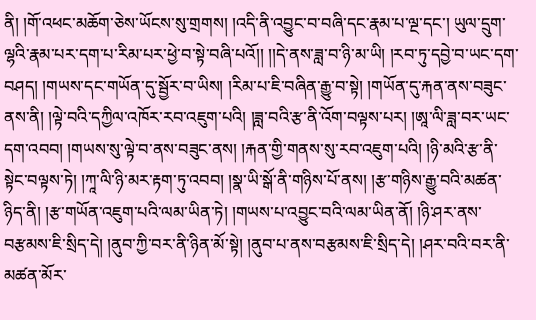ནི། །གོ་འཕང་མཆོག་ཅེས་ཡོངས་སུ་གྲགས། །འདི་ནི་འབྱུང་བ་བཞི་དང་རྣམ་པ་ལྔ་དང་། ཡུལ་དྲུག་ལྷའི་རྣམ་པར་དག་པ་རིམ་པར་ཕྱེ་བ་སྟེ་བཞི་པའོ།། །།དེ་ནས་ཟླ་བ་ཉི་མ་ཡི། །རབ་ཏུ་དབྱེ་བ་ཡང་དག་བཤད། །གཡས་དང་གཡོན་དུ་སྦྱོར་བ་ཡིས། །རིམ་པ་ཇི་བཞིན་རྒྱུ་བ་སྟེ། །གཡོན་དུ་རྐན་ནས་བཟུང་ནས་ནི། །ལྟེ་བའི་དཀྱིལ་འཁོར་རབ་འཇུག་པའི། །ཟླ་བའི་རྩ་ནི་འོག་བལྟས་པར། །ཨཱ་ལི་ཟླ་བར་ཡང་དག་འབབ། །གཡས་སུ་ལྟེ་བ་ནས་བཟུང་ནས། །རྐན་གྱི་གནས་སུ་རབ་འཇུག་པའི། །ཉི་མའི་རྩ་ནི་སྟེང་བལྟས་ཏེ། །ཀཱ་ལི་ཉི་མར་རྟག་ཏུ་འབབ། །སྣ་ཡི་སྒོ་ནི་གཉིས་པོ་ནས། །རྩ་གཉིས་རྒྱུ་བའི་མཚན་ཉིད་ནི། །རྩ་གཡོན་འཇུག་པའི་ལམ་ཡིན་ཏེ། །གཡས་པ་འབྱུང་བའི་ལམ་ཡིན་ནོ། །ཉི་ཤར་ནས་བརྩམས་ཇི་སྲིད་དེ། །ནུབ་ཀྱི་བར་ནི་ཉིན་མོ་སྟེ། །ནུབ་པ་ནས་བརྩམས་ཇི་སྲིད་དེ། །ཤར་བའི་བར་ནི་མཚན་མོར་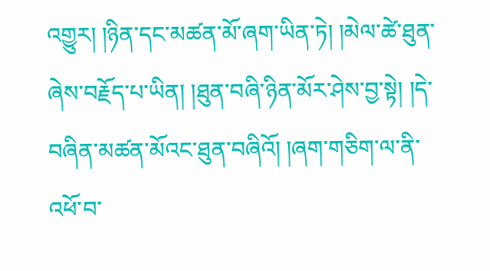འགྱུར། །ཉིན་དང་མཚན་མོ་ཞག་ཡིན་ཏེ། །མེལ་ཚེ་ཐུན་ཞེས་བརྗོད་པ་ཡིན། །ཐུན་བཞི་ཉིན་མོར་ཤེས་བྱ་སྟེ། །དེ་བཞིན་མཚན་མོའང་ཐུན་བཞིའོ། །ཞག་གཅིག་ལ་ནི་འཕོ་བ་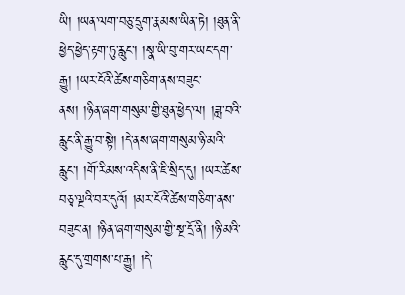ཡི། །ཡན་ལག་བཅུ་དྲུག་རྣམས་ཡིན་ཏེ། །ཐུན་ནི་ཕྱེད་ཕྱེད་རྟག་ཏུ་རླུང་། །སྣ་ཡི་བུ་གར་ཡང་དག་རྒྱུ། །ཡར་ངོའི་ཚེས་གཅིག་ནས་བཟུང་ནས། །ཉིན་ཞག་གསུམ་གྱི་ཐུན་ཕྱེད་ལ། །ཟླ་བའི་རླུང་ནི་རྒྱུ་བ་སྟེ། །དེ་ནས་ཞག་གསུམ་ཉི་མའི་རླུང་། །གོ་རིམས་འདིས་ནི་ཇི་སྲིད་དུ། །ཡར་ཚེས་
བཅྭ་ལྔའི་བར་དུའོ། །མར་ངོའི་ཚེས་གཅིག་ནས་བཟུང་ན། །ཉིན་ཞག་གསུམ་གྱི་སྔ་དྲོ་ནི། །ཉི་མའི་རླུང་དུ་གྲགས་པ་རྒྱུ། །དེ་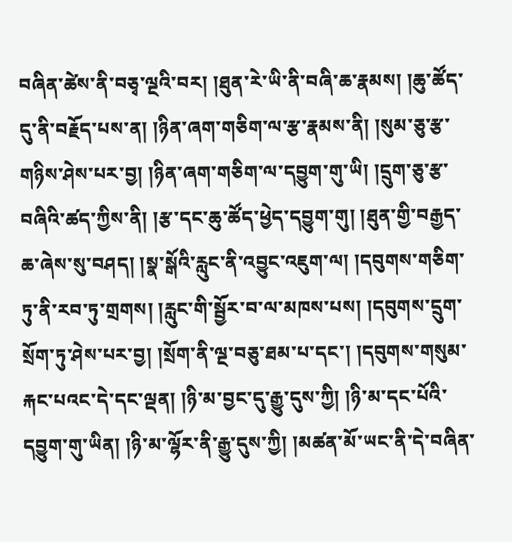བཞིན་ཚེས་ནི་བཅྭ་ལྔའི་བར། །ཐུན་རེ་ཡི་ནི་བཞི་ཆ་རྣམས། །ཆུ་ཚོད་དུ་ནི་བརྗོད་པས་ན། །ཉིན་ཞག་གཅིག་ལ་རྩ་རྣམས་ནི། །སུམ་ཅུ་རྩ་གཉིས་ཤེས་པར་བྱ། །ཉིན་ཞག་གཅིག་ལ་དབྱུག་གུ་ཡི། །དྲུག་ཅུ་རྩ་བཞིའི་ཚད་ཀྱིས་ནི། །རྩ་དང་ཆུ་ཚོད་ཕྱེད་དབྱུག་གུ། །ཐུན་གྱི་བརྒྱད་ཆ་ཞེས་སུ་བཤད། །སྣ་སྒོའི་རླུང་ནི་འབྱུང་འཇུག་ལ། །དབུགས་གཅིག་ཏུ་ནི་རབ་ཏུ་གྲགས། །རླུང་གི་སྦྱོར་བ་ལ་མཁས་པས། །དབུགས་དྲུག་སྲོག་ཏུ་ཤེས་པར་བྱ། །སྲོག་ནི་ལྔ་བཅུ་ཐམ་པ་དང་། །དབུགས་གསུམ་རྐང་པའང་དེ་དང་ལྡན། །ཉི་མ་བྱང་དུ་རྒྱུ་དུས་ཀྱི། །ཉི་མ་དང་པོའི་དབྱུག་གུ་ཡིན། །ཉི་མ་ལྷོར་ནི་རྒྱུ་དུས་ཀྱི། །མཚན་མོ་ཡང་ནི་དེ་བཞིན་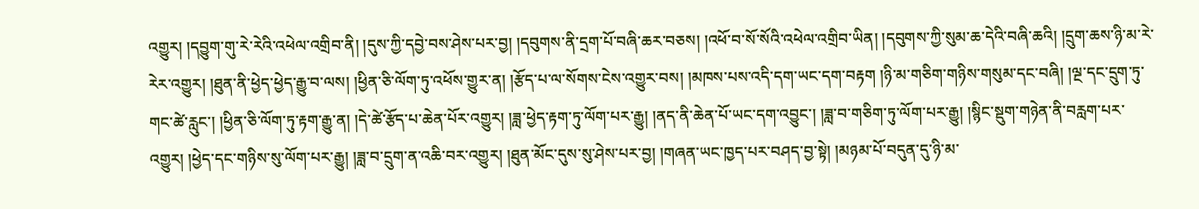འགྱུར། །དབྱུག་གུ་རེ་རེའི་འཕེལ་འགྲིབ་ནི། །དུས་ཀྱི་དབྱེ་བས་ཤེས་པར་བྱ། །དབུགས་ནི་དྲག་པོ་བཞི་ཆར་བཅས། །འཕོ་བ་སོ་སོའི་འཕེལ་འགྲིབ་ཡིན། །དབུགས་ཀྱི་སུམ་ཆ་དེའི་བཞི་ཆའི། །དྲུག་ཆས་ཉི་མ་རེ་རེར་འགྱུར། །ཐུན་ནི་ཕྱེད་ཕྱེད་རྒྱུ་བ་ལས། །ཕྱིན་ཅི་ལོག་ཏུ་འཕོས་གྱུར་ན། །རྩོད་པ་ལ་སོགས་ངེས་འགྱུར་བས། །མཁས་པས་འདི་དག་ཡང་དག་བརྟག །ཉི་མ་གཅིག་གཉིས་གསུམ་དང་བཞི། །ལྔ་དང་དྲུག་ཏུ་གང་ཚེ་རླུང་། །ཕྱིན་ཅི་ལོག་ཏུ་རྟག་རྒྱུ་ན། །དེ་ཚེ་རྩོད་པ་ཆེན་པོར་འགྱུར། །ཟླ་ཕྱེད་རྟག་ཏུ་ལོག་པར་རྒྱུ། །ནད་ནི་ཆེན་པོ་ཡང་དག་འབྱུང་། །ཟླ་བ་གཅིག་ཏུ་ལོག་པར་རྒྱུ། །སྙིང་སྡུག་གཉེན་ནི་བརླག་པར་འགྱུར། །ཕྱེད་དང་གཉིས་སུ་ལོག་པར་རྒྱུ། །ཟླ་བ་དྲུག་ན་འཆི་བར་འགྱུར། །ཐུན་མོང་དུས་སུ་ཤེས་པར་བྱ། །གཞན་ཡང་ཁྱད་པར་བཤད་བྱ་སྟེ། །མཉམ་པོ་བདུན་དུ་ཉི་མ་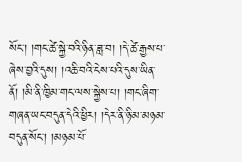སོང་། །གང་ཚེ་སྐྱེ་བའི་ཉིན་ཟླ་བ། །དེ་ཚེ་རྒྱས་པ་ཞེས་བྱའི་དུས། །འཆི་བའི་ངེས་པའི་དུས་ཡིན་ནོ། །མི་ནི་ཁྱིམ་གང་ལས་སྐྱེས་པ། །གང་ཞིག་གཞན་ཡང་བདུན་དེའི་ཕྱིར། །དེར་ནི་ཉི་མ་མཉམ་བདུན་སོང་། །མཉམ་པོ་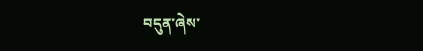བདུན་ཞེས་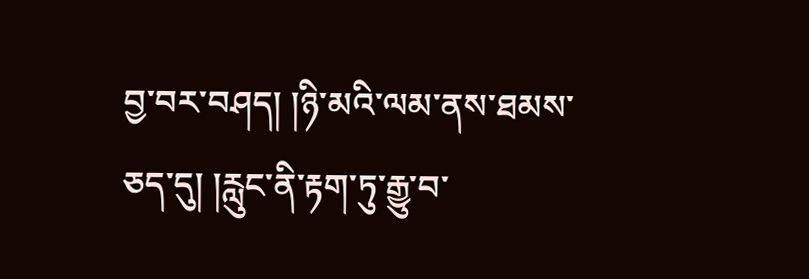བྱ་བར་བཤད། །ཉི་མའི་ལམ་ནས་ཐམས་ཅད་དུ། །རླུང་ནི་རྟག་ཏུ་རྒྱུ་བ་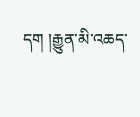དག །རྒྱུན་མི་འཆད་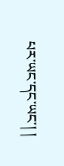པར་ཡང་དང་ཡང་། །